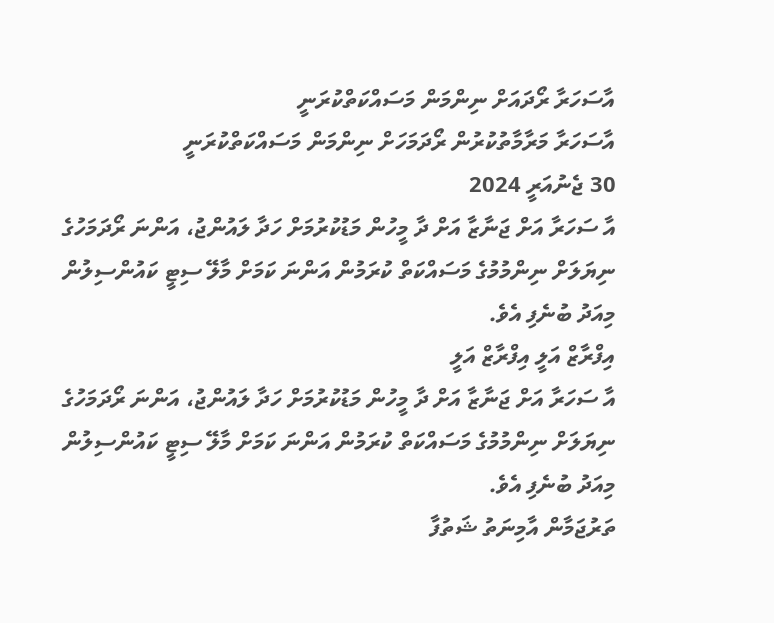އާސަހަރާ ރޯދައަށް ނިންމަން މަސައްކަތްކުރަނީ
އާސަހަރާ މަރާމާތުކުރުން ރޯދަމަހަށް ނިންމަން މަސައްކަތްކުރަނީ
30 ޖެނުއަރީ 2024
އާ ސަހަރާ އަށް ޖަނާޒާ އަށް ދާ މީހުން މަޑުކުރުމަށް ހަދާ ލައުންޖު، އަންނަ ރޯދަމަހުގެ ނިޔަލަށް ނިންމުމުގެ މަސައްކަތް ކުރަމުން އަންނަ ކަމަށް މާލޭ ސިޓީ ކައުންސިލުން މިއަދު ބުނެފި އެވެ.
އިފްރާޒް އަލީ އިފްރާޒް އަލީ
އާ ސަހަރާ އަށް ޖަނާޒާ އަށް ދާ މީހުން މަޑުކުރުމަށް ހަދާ ލައުންޖު، އަންނަ ރޯދަމަހުގެ ނިޔަލަށް ނިންމުމުގެ މަސައްކަތް ކުރަމުން އަންނަ ކަމަށް މާލޭ ސިޓީ ކައުންސިލުން މިއަދު ބުނެފި އެވެ.
ތަރުޖަމާން އާމިނަތު ޝަތުފާ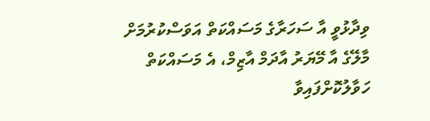ވިދާޅުވީ އާ ސަހަރާގެ މަސައްކަތް އަވަސްކުރުމަށް މާލޭގެ އާ މޭޔަރު އާދަމް އާޒިމް، އެ މަސައްކަތް ހަވާލުކޮށްފައިވާ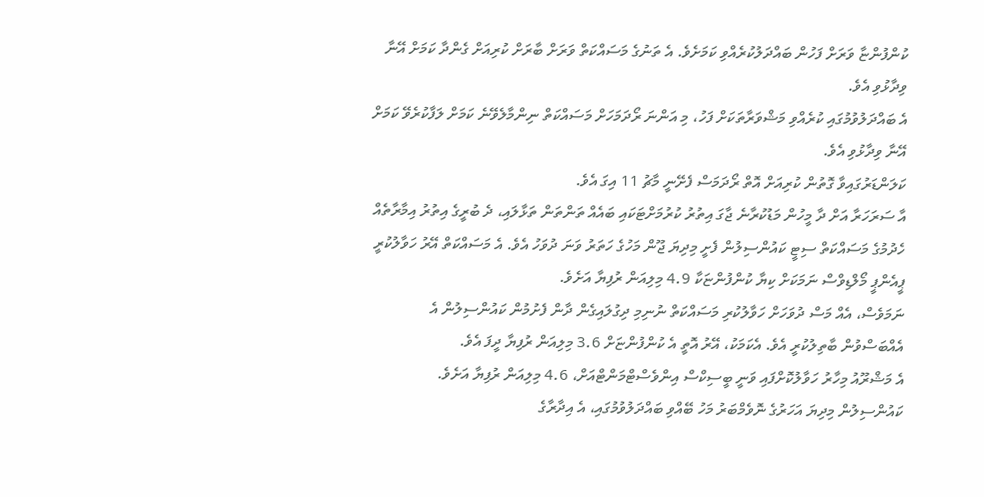ކުންފުންޏާ ވަރަށް ފަހުން ބައްދަލުކުރެއްވި ކަމަށެވެ. އެ ތަނުގެ މަސައްކަތް ވަރަށް ބާރަށް ކުރިއަށް ގެންދާ ކަމަށް އޭނާ ވިދާޅުވި އެވެ.
އެ ބައްދަލުވުމުގައި ކުރެއްވި މަޝްވަރާތަކަށް ފަހު، މި އަންނަ ރޯދަމަހަށް މަސައްކަތް ނިންމާލެވޭނެ ކަމަށް ލަފާކުރެވޭ ކަމަށް އޭނާ ވިދާޅުވި އެވެ.
ކަލަންޑަރުގައިވާ ގޮތުން ކުރިއަށް އޮތް ރޯދަމަސް ފެށޭނީ މާޗު 11 އިގަ އެވެ.
އާ ސަރަހަރާ އަށް ދާ މީހުން މަޑުކުރާނެ ޖާގަ އިތުރު ކުރުމަށްޓަކައި ބައެއް ތަންތަން ތަޅާލައި، ދެ ބުރީގެ އިތުރު އިމާރާތެއް ހެދުމުގެ މަސައްކަތް ސިޓީ ކައުންސިލުން ފެށީ މިދިޔަ ޖޫން މަހުގެ ހަތަރު ވަނަ ދުވަހު އެވެ. އެ މަސައްކަތް އޭރު ހަވާލުކުރީ ޕީއެންޕީ މޯލްޑިވްސް ނަމަކަށް ކިޔާ ކުންފުންޏަކާ 4.9 މިލިއަން ރުފިޔާ އަށެވެ.
ނަމަވެސް، އެއް މަސް ދުވަހަށް ހަވާލުކުރި މަސައްކަތް ނުނިމި ދިގުލައިގެން ދާން ފެށުމުން ކައުންސިލުން އެ އެއްބަސްވުން ބާތިލުކުރީ އެވެ. އެކަމަކު، އޭރު އޮތީ އެ ކުންފުންޏަށް 3.6 މިލިއަން ރުފިޔާ ދީފަ އެވެ.
އެ މަޝްރޫއު މިހާރު ހަވާލުކޮށްފައި ވަނީ ބީސިކްސް އިންވެސްޓްމަންޓްއަށް، 4.6 މިލިއަން ރުފިޔާ އަށެވެ.
ކައުންސިލުން މިދިޔަ އަހަރުގެ ނޮވެމްބަރު މަހު ބޭއްވި ބައްދަލުވުމުގައި، އެ އިދާރާގެ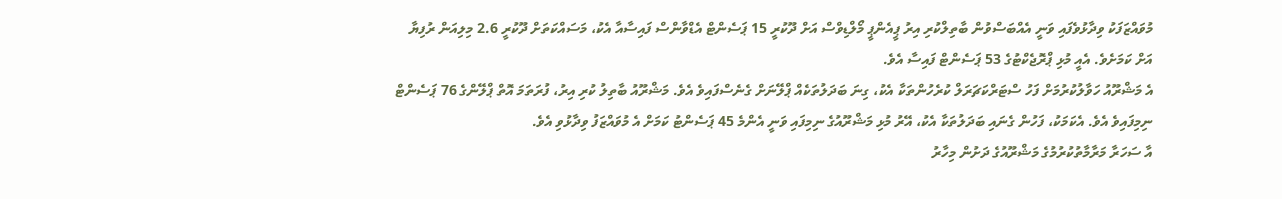މުވައްޒަފަކު ވިދާޅުވެފައި ވަނީ އެއްބަސްވުން ބާތިލްކުރި އިރު ޕީއެންޕީ މޯލްޑިވްސް އަށް ދޫކުރީ 15 ޕަސެންޓް އެޑްވާންސް ފައިސާއާ އެކު، މަސައްކަތަށް ދޫކުރީ 2.6 މިލިއަން ރުފިޔާ އަށް ކަމަށެވެ. އެއީ މުޅި ޕްރޮޖެކްޓުގެ 53 ޕަސެންޓް ފައިސާ އެވެ.
އެ މަޝްރޫއު ހަވާލުކުރުމަށް ފަހު ސްޓަރްކަޗަރަލް ކުރެހުންތަކާ އެކު، ގިނަ ބަދަލުތަކެއް ޕްލޭނަށް ގެނެސްފައިވެ އެވެ. މަޝްރޫއު ބާތިލު ކުރި އިރު، ފުރަތަމަ އޮތް ޕްލޭންގެ 76 ޕަސެންޓް ނިމިފައިވެ އެވެ. އެކަމަކު، ފަހުން ގެނައި ބަދަލުތަކާ އެކު، އޭރު މުޅި މަޝްރޫއުގެ ނިމިފައި ވަނީ އެންމެ 45 ޕަސެންޓު ކަމަށް އެ މުވައްޒަފު ވިދާޅުވި އެވެ.
އާ ސަހަރާ މަރާމާތުކުރުމުގެ މަޝްރޫއުގެ ދަށުން މިހާރު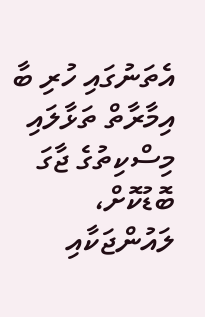އެތަނުގައި ހުރި ބާ އިމާރާތް ތަޅާލައި މިސްކިތުގެ ޖާގަ ބޮޑުކޮށް، ލައުންޖަކާއި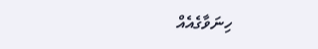ހިނަވާގެއެއް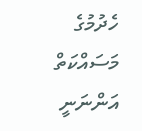ހެދުމުގެ މަސައްކަތް އަންނަނީ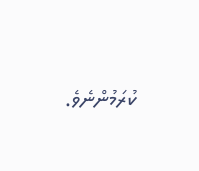ކުރަމުންނެވެ.